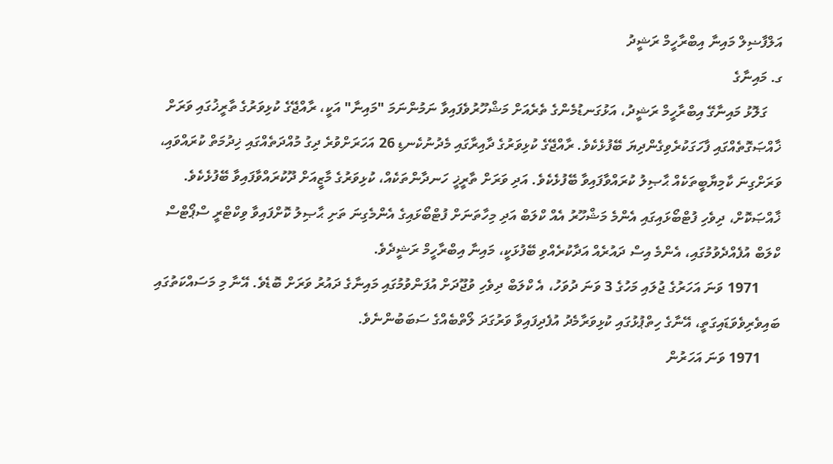އަލްފާޟިލް މައިނާ އިބްރާހީމް ރަޝީދު
ގ. މައިނާގެ
    ގަލޮޅު މައިނާގޭ އިބްރާހީމް ރަޝީދު، އަޅުގަނޑުމެންގެ ތެރެއަށް މަޝްހޫރުވެފައިވާ ނަމުންނަމަ "މައިނާ" އަކީ، ރާއްޖޭގެ ކުޅިވަރުގެ ތާރީޚުގައި ވަރަށް ޚާއްޞަގޮތެއްގައި ފާހަގަކުރެވިގެންދިޔަ ބޭފުޅެކެވެ. ރާއްޖޭގެ ކުޅިވަރުގެ ދާއިރާގައި މެދުނުކެނޑި 26 އަހަރަށްވުރެ ދިގު މުއްދަތެއްގައި ޚިދުމަތް ކުރައްވައި، ވަރަށްގިނަ ކާމިޔާބީތަކެއް ޙާޞިލު ކުރައްވާފައިވާ ބޭފުޅެކެވެ. އަދި ވަރަށް ތާރީޚީ ހަނދާންތަކެއް، ކުޅިވަރުގެ މާޒީއަށް ދޫކުރައްވާފައިވާ ބޭފުޅެކެވެ. ޚާއްޞަކޮށް، ދިވެހި ފުޓްބޯޅައިގައި އެންމެ މަޝްހޫރު އެއް ކްލަބް އަދި މިހާތަނަށް ފުޓްބޯޅައިގެ އެންމެގިނަ ތަށި ޙާޞިލު ކޮށްފައިވާ ވިކްޓްރީ ސްޕޯޓްސް ކްލަބް އުފެއްދެވުމުގައި، އެންމެ އިސް ދައުރެއް އަދާކުރެއްވި ބޭފުޅަކީ، މައިނާ އިބްރާހީމް ރަޝީދެވެ.
      1971 ވަނަ އަހަރުގެ ޖުލައި މަހުގެ 3 ވަނަ ދުވަހު، އެ ކްލަބް ދިވެހި ވުޖޫދަށް އުފަންވުމުގައި މައިނާގެ ދައުރު ވަރަށް ބޮޑެވެ. އޭނާ މި މަސައްކަތުގައި ބައިވެރިވެވަޑައިގަތީ، އޭނާގެ ހިތްޕުޅުގައި ކުޅިވަރާމެދު އުފެދިފައިވާ ވަރުގަދަ ލޯތްބެއްގެ ސަބަބުންނެވެ.
     1971 ވަނަ އަހަރުން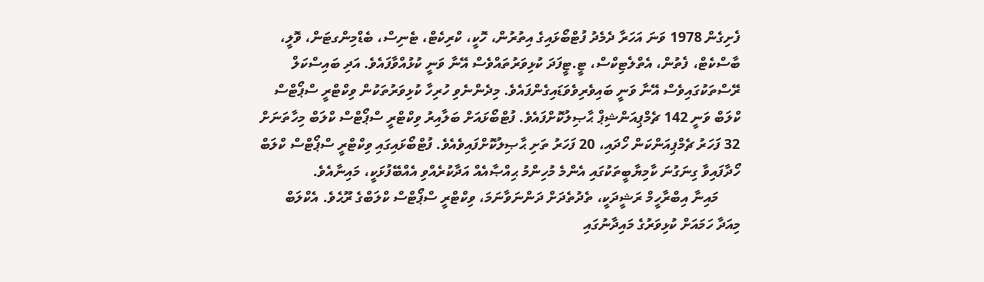ފެށިގެން 1978 ވަނަ އަހަރާ ދެމެދު ފުޓްބޯޅައިގެ އިތުރުން، ހޮކީ، ކްރިކެޓް، ޓެނިސް، ބެޑްމިންގޓަން، ވޮލީ، ބާސްކެޓް، ފެތުން، އެތްލެޓިކްސް، ޓީ.ޓީފަދަ ކުޅިވަރުތައްވެސް އޭނާ ވަނީ ކުޅުއްވާފައެވެ. އަދި ބައިސްކަލް ރޭސްތަކުގައިވެސް އޭނާ ވަނީ ބައިވެރިވެވަޑައިގެންފައެވެ. މިދެންނެވި ހުރިހާ ކުޅިވަރުތަކުން ވިކްޓްރީ ސްޕޯޓްސް ކްލަބް ވަނީ 142 ޗެމްޕިއަންޝިޕް ޙާޞިލުކޮށްފައެވެ. ފުޓްބޯޅައަށް ބަލާއިރު ވިކްޓްރީ ސްޕޯޓްސް ކްލަބް މިހާތަނަށް 32 ފަހަރު ޗެމްޕިއަންކަން ހޯދައި، 20 ފަހަރު ތަށި ޙާޞިލުކޮށްފައިވެއެވެ. ފުޓްބޯޅައިގައި ވިކްޓްރީ ސްޕޯޓްސް ކްލަބް ހޯދާފައިވާ ގިނަގުނަ ކާމިޔާބީތަކުގައި އެންމެ މުހިންމު ޙިއްޞާއެއް އަދާކުރެއްވި އެއްބޭފުޅަކީ، މައިނާއެވެ.
      މައިނާ އިބްރާހީމް ރަޝީދަކީ، ތެދުތެދަށް ދަންނަވާނަމަ، ވިކްޓްރީ ސްޕޯޓްސް ކްލަބްގެ ރޫޙެވެ. އެކްލަބް މިއަދާ ހަމައަށް ކުޅިވަރުގެ މައިދާނުގައި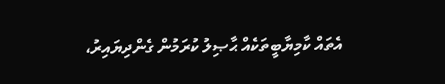އެތައް ކާމިޔާބީތަކެއް ޙާޞިލު ކުރަމުން ގެންދިޔައިރު،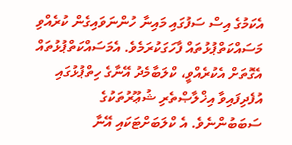އެކަމުގެ އިސް ސަފުގައި މައިނާ ހުންނަވައިގެން ކުރެއްވި މަސައްކަތްޕުޅުތައް ފާހަގަކުރަމެވެ. އެމަސައްކަތްޕުޅުތައް އެގޮތަށް އެކުރެއްވީ، ކްލަބާމެދު އޭނާގެ ހިތްޕުޅުގައި އުފެދިފައިވާ އިޚްލާޞްތެރި ޝުޢޫރުތަކުގެ ސަބަބުންނެވެ. އެ ކްލަބަށްޓަކައި އޭނާ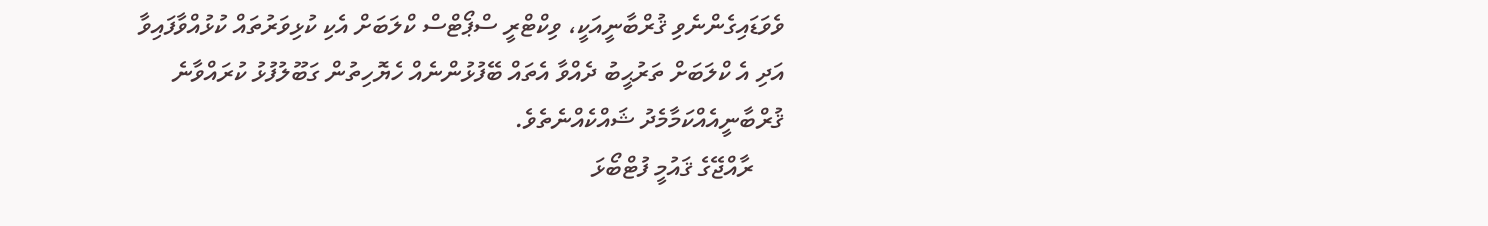ވެވަޑައިގެންނެވި ޤުރްބާނީއަކީ، ވިކްޓްރީ ސްޕޯޓްސް ކްލަބަށް އެކި ކުޅިވަރުތައް ކުޅުއްވާފައިވާ އަދި އެ ކްލަބަށް ތަރުޙީބު ދެއްވާ އެތައް ބޭފުޅުންނެއް ހެޔޮހިތުން ގަބޫލުފުޅު ކުރައްވާނެ ޤުރްބާނީއެއްކަމާމެދު ޝައްކެއްނެތެވެ.
     ރާއްޖޭގެ ޤައުމީ ފުޓްބޯޅަ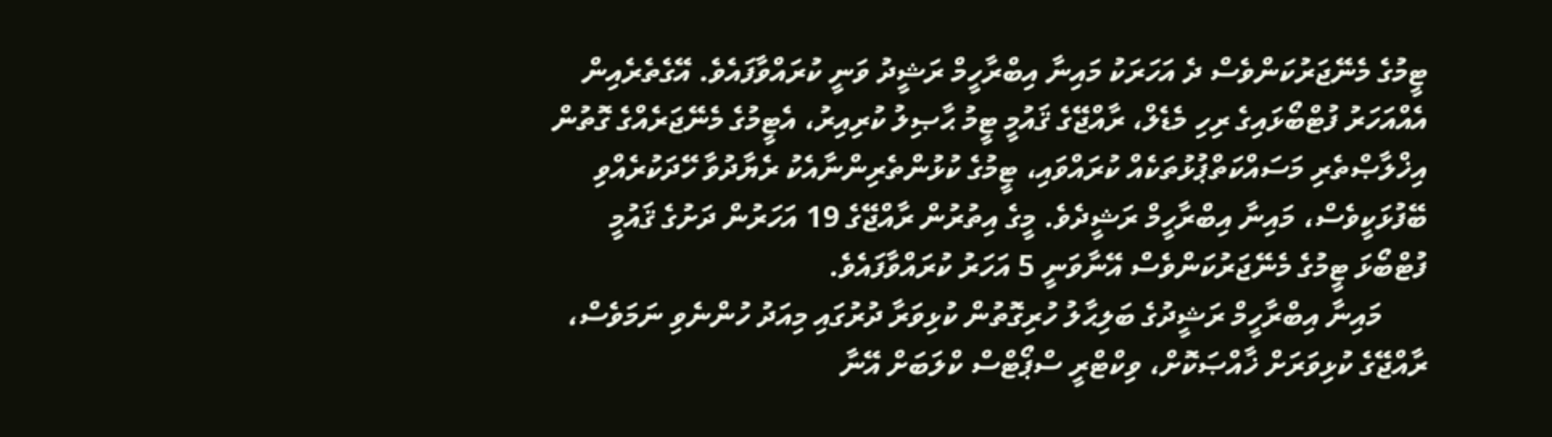ޓީމުގެ މެނޭޖަރުކަންވެސް ދެ އަހަރަކު މައިނާ އިބްރާހީމް ރަޝީދު ވަނީ ކުރައްވާފައެވެ. އޭގެތެރެއިން އެއްއަހަރު ފުޓްބޯޅައިގެ ރިހި މެޑެލް، ރާއްޖޭގެ ޤައުމީ ޓީމު ޙާޞިލު ކުރިއިރު، އެޓީމުގެ މެނޭޖަރެއްގެ ގޮތުން އިޚްލާޞްތެރި މަސައްކަތްޕުޅުތަކެއް ކުރައްވައި، ޓީމުގެ ކުޅުންތެރިންނާއެކު ރެޔާދުވާ ހޭދަކުރެއްވި ބޭފުޅަކީވެސް، މައިނާ އިބްރާހީމް ރަޝީދެވެ. މީގެ އިތުރުން ރާއްޖޭގެ 19 އަހަރުން ދަށުގެ ޤައުމީ ފުޓްބޯޅަ ޓީމުގެ މެނޭޖަރުކަންވެސް އޭނާވަނީ 5 އަހަރު ކުރައްވާފައެވެ.
      މައިނާ އިބްރާހީމް ރަޝީދުގެ ބަލިޙާލު ހުރިގޮތުން ކުޅިވަރާ ދުރުގައި މިއަދު ހުންނެވި ނަމަވެސް، ރާއްޖޭގެ ކުޅިވަރަށް ޚާއްޞަކޮށް، ވިކްޓްރީ ސްޕޯޓްސް ކްލަބަށް އޭނާ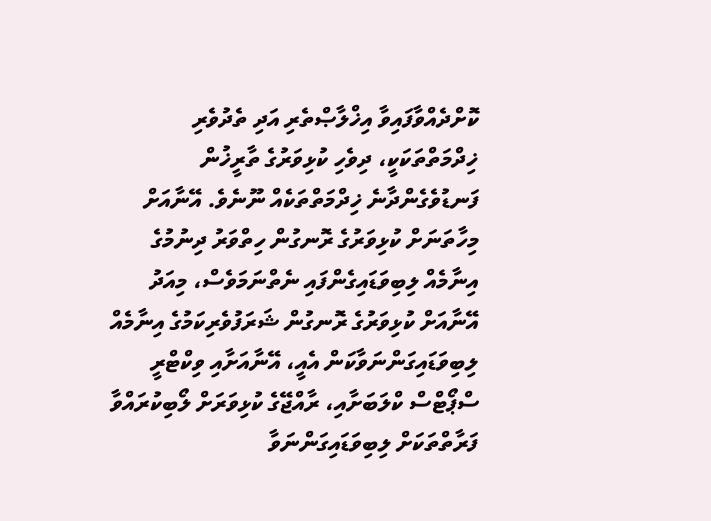ކޮށްދެއްވާފައިވާ އިޚްލާޞްތެރި އަދި ތެދުވެރި ޚިދްމަތްތަކަކީ، ދިވެހި ކުޅިވަރުގެ ތާރީޚުން ފަނޑުވެގެންދާނެ ޚިދްމަތްތަކެއް ނޫނެވެ. އޭނާއަށް މިހާތަނަށް ކުޅިވަރުގެ ރޮނގުން ހިތްވަރު ދިނުމުގެ އިނާމެއް ލިބިވަޑައިގެންފައި ނެތްނަމަވެސް، މިއަދު އޭނާއަށް ކުޅިވަރުގެ ރޮނގުން ޝަރަފުވެރިކަމުގެ އިނާމެއް ލިބިވަޑައިގަންނަވާކަން އެއީ، އޭނާއަށާއި ވިކްޓްރީ ސްޕޯޓްސް ކްލަބަށާއި، ރާއްޖޭގެ ކުޅިވަރަށް ލޯބިކުރައްވާ ފަރާތްތަކަށް ލިބިވަޑައިގަންނަވާ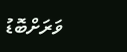ވަރަށްބޮޑު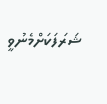ޝަރަފަކަށްމެނުވީ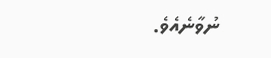ނުވާނެއެވެ.